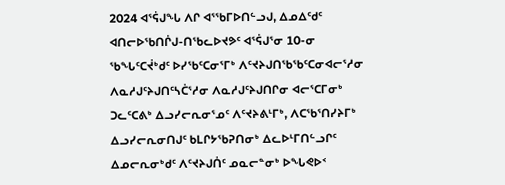2024 ᐊᕐᕌᒍᖓ ᐱᒋ ᐊᕐᖃᒥᐅᑎᓪᓗᒍ, ᐃᓄᐃᑦᑯᑦ ᐊᑎᓕᐅᖃᑎᒌᒍ-ᑎᖃᓚᐅᔪᕗᑦ ᐊᕐᕌᒍᕐᓂ 10-ᓂ ᖃᖓᑦᑕᔫᒃᑯᑦ ᐅᓯᖃᑦᑕᓂᕐᒥᒃ ᐱᑦᔪᔨᒍᑎᖃᖃᑦᑕᓂᐊᓕᕐᓱᓂ ᐱᓇᓱᒍᑦᔨᒍᑎᑦᓴᑖᕐᓱᓂ ᐱᓇᓱᒍᑦᔨᒍᑎᒋᓂ ᐊᓕᕐᑕᒥᓂᒃ ᑐᓚᑦᑕᕕᒃ ᐃᓗᓯᓕᕆᓂᕐᓄᑦ ᐱᑦᔪᔨᕕᒻᒥᒃ, ᐱᑕᖃᕐᑎᓯᔨᒥᒃ ᐃᓗᓯᓕᕆᓂᑎᒍᑦ ᑲᒪᒋᔭᖃᕈᑎᓂᒃ ᐃᓚᐅᒻᒥᑎᓪᓗᒋᑦ ᐃᓄᓕᕆᓂᒃᑯᑦ ᐱᑦᔪᔨᒍᑏᑦ ᓄᓇᓕᓐᓂᒃ ᐅᖓᕙᐅᑉ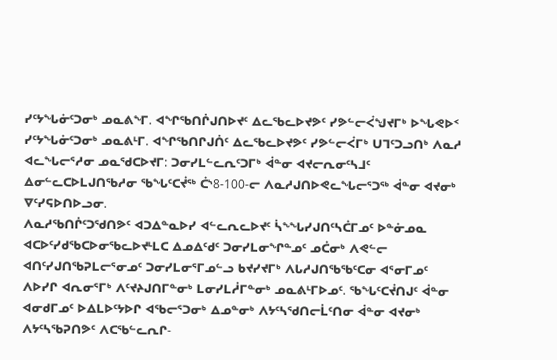ᓯᑦᔭᖓᓃᑦᑐᓂᒃ ᓄᓇᕕᖕᒥ. ᐊᖏᖃᑎᒌᒍᑎᐅᔪᑦ ᐃᓚᖃᓚᐅᔪᕗᑦ ᓯᕗᓪᓕᐹᖑᔪᒥᒃ ᐅᖓᕙᐅᑉ ᓯᑦᔭᖓᓃᑦᑐᓂᒃ ᓄᓇᕕᒻᒥ. ᐊᖏᖃᑎᒋᒍᑏᑦ ᐃᓚᖃᓚᐅᔪᕗᑦ ᓯᕗᓪᓕᐹᒥᒃ ᑌᒣᑦᑐᓗᑎᒃ ᐱᓇᓱ ᐊᓚᖓᓕᕐᓱᓂ ᓄᓇᖁᑕᐅᔪᒥ: ᑐᓂᓯᒪᓪᓚᕆᑦᑐᒥᒃ ᐋᓐᓂ ᐊᔪᓕᕆᓂᑦᓴᒧᑦ ᐃᓂᓪᓚᑕᐅᒪᒍᑎᖃᓱᓂ ᖃᖓᑦᑕᔫᖅ ᑖᔅ8-100-ᓕ ᐱᓇᓱᒍᑎᐅᕙᓚᖓᓕᕐᑐᖅ ᐋᓐᓂ ᐊᔪᓂᒃ ᐁᑦᓯᕋᐅᑎᐅᓗᓂ.
ᐱᓇᓱᖃᑎᒌᑦᑐᖁᑎᕗᑦ ᐊᑐᐃᓐᓇᐅᓯ ᐊᓪᓚᕆᓚᐅᔪᑦ ᓵᖕᖓᓯᒍᑎᑦᓴᑖᒥᓄᑦ ᐅᓐᓃᓄᓇ ᐊᑕᐅᑦᓯᑯᖃᑕᐅᓂᖃᓚᐅᔪᒻᒪᑕ ᐃᓄᐃᑦᑯᑦ ᑐᓂᓯᒪᓂᖏᓐᓄᑦ ᓄᑖᓂᒃ ᐱᕙᓪᓕ ᐊᑎᑦᓯᒍᑎᖃᕈᒪᓕᕐᓂᓄᑦ ᑐᓂᓯᒪᓂᕐᒥᓄᓪᓗ ᑲᔪᓯᔪᒥᒃ ᐱᒐᓱᒍᑎᖃᖃᑦᑕᓂ ᐊᕐᓂᒥᓄᑦ ᐱᐅᓯᒋ ᐊᕆᓂᕐᒥᒃ ᐱᑦᔪᔨᒍᑎᒥᓐᓂᒃ ᒪᓂᓯᒪᓲᒥᓐᓂᒃ ᓄᓇᕕᒻᒥᐅᓄᑦ. ᖃᖓᑦᑕᔫᑎᒍᑦ ᐋᓐᓂ ᐊᓂᑯᒥᓄᑦ ᐅᐃᒪᐅᑦᔭᐅᒋ ᐊᖃᓕᕐᑐᓂᒃ ᐃᓄᓐᓂᒃ ᐱᔭᑦᓴᖁᑎᓕᒫᑦᑎᓂ ᐋᓐᓂ ᐊᔪᓂᒃ ᐱᔭᑦᓴᖃᕈᑎᕗᑦ ᐱᑕᖃᓪᓚᕆᒋ-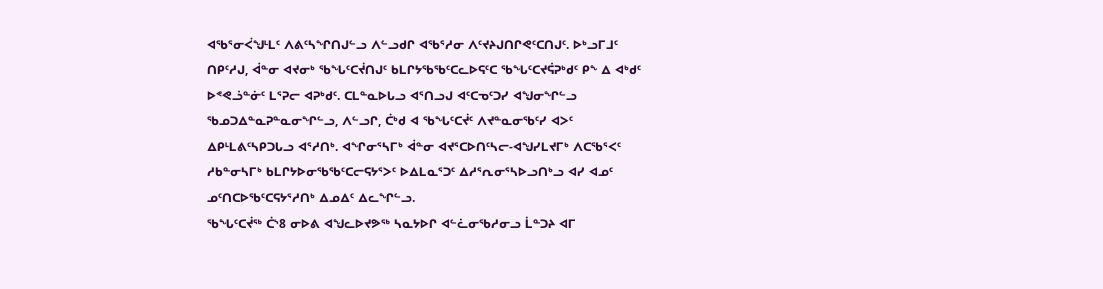ᐊᖃᕐᓂᐹᖑᒻᒪᑦ ᐱᕕᑦᓴᖏᑎᒍᓪᓗ ᐱᓪᓗᑯᒋ ᐊᖃᕐᓱᓂ ᐱᑦᔪᔨᒍᑎᒋᕙᑦᑕᑎᒍᑦ. ᐅᒃᓗᒥᒧᑦ ᑎᑭᑦᓱᒍ, ᐋᓐᓂ ᐊᔪᓂᒃ ᖃᖓᑦᑕᔫᑎᒍᑦ ᑲᒪᒋᔭᖃᖃᑦᑕᓚᐅᕋᑦᑕ ᖃᖓᑦᑕᔪᕌᕈᒃᑯᑦ ᑭᖕ ᐃ ᐊᒃᑯᑦ ᐅᕝᕙᓘᓐᓃᑦ ᒪᕐᕈᓕ ᐊᕈᒃᑯᑦ. ᑕᒪᓐᓇᐅᒐᓗ ᐊᕐᑎᓗᒍ ᐊᑦᑕᓀᑦᑐᓯ ᐊᖑᓂᖏᓪᓗ ᖃᓄᑐᐃᓐᓇᕈᓐᓇᓂᖏᓪᓗ, ᐱᓪᓗᒋ, ᑖᒃᑯ ᐊ ᖃᖓᑦᑕᔫᑦ ᐱᔪᓐᓇᓂᖃᑦᓯ ᐊᐳᑦ ᐃᑭᒻᒪᕕᑦᓴᑭᑐᒐᓗ ᐊᕐᓱᑎᒃ. ᐊᖏᓂᕐᓴᒥᒃ ᐋᓐᓂ ᐊᔪᕐᑕᐅᑎᑦᓴᓕ-ᐊᖑᓯᒪᔪᒥᒃ ᐱᑕᖃᕐᐸᑦ ᓱᑲᓐᓂᓴᒥᒃ ᑲᒪᒋᔭᐅᓂᖃᖃᑦᑕᓕᕋᔭᕐᐳᑦ ᐅᐃᒪᓇᕐᑐᑦ ᐃᓱᕐᕆᓂᕐᓴᐅᓗᑎᒃᓗ ᐊᓯ ᐊᓄᑦ ᓄᑦᑎᑕᐅᖃᑦᑕᕋᔭᕐᓱᑎᒃ ᐃᓄᐃᑦ ᐃᓚᖏᓪᓗ.
ᖃᖓᑦᑕᔫᖅ ᑖᔅ8 ᓂᐅᕕ ᐊᖑᓚᐅᔪᕗᖅ ᓴᓇᔭᐅᒋ ᐊᓪᓛᓂᖃᓱᓂᓗ ᒫᓐᑐᔨ ᐊᒥ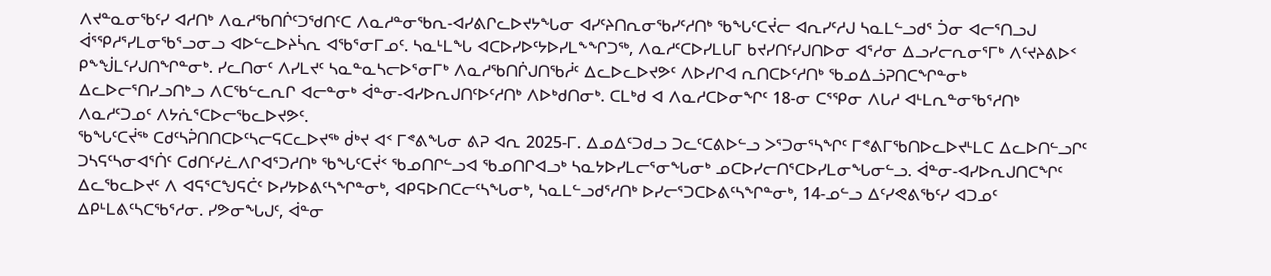ᐱᔪᓐᓇᓂᖃᑦᓯ ᐊᓱᑎᒃ ᐱᓇᓱᖃᑎᒌᑦᑐᖁᑎᑦᑕ ᐱᓇᓱᓐᓂᖃᕆ-ᐊᓯᕕᒋᓚᐅᔪᔭᖓᓂ ᐊᓯᑦᔨᑎᕆᓂᖃᓯᑦᓱᑎᒃ ᖃᖓᑦᑕᔫᓕ ᐊᕆᓯᑦᓱᒍ ᓴᓇᒪᓪᓗᑯᕐ ᑑᓂ ᐊᓕᕐᑎᓗᒍ ᐋᕐᕿᓱᕐᓯᒪᓂᖃᕐᓗᓂᓗ ᐊᐅᓪᓚᐅᔨᓵᕆ ᐊᖃᕐᓂᒥᓄᑦ. ᓴᓇᒻᒪᖓ ᐊᑕᐅᓯᐅᑦᔭᐅᓯᒪᖕᖏᑐᖅ, ᐱᓇᓱᑦᑕᐅᓯᒪᒐᒥ ᑲᔪᓯᑎᑦᓯᒍᑎᐅᓂ ᐊᕐᓱᓂ ᐃᓗᓯᓕᕆᓂᕐᒥᒃ ᐱᑦᔪᔨᕕᐅᑉ ᑭᖕᖒᒪᑦᓯᒍᑎᖏᓐᓂᒃ. ᓯᓚᑎᓂᑦ ᐱᓯᒪᔪᑦ ᓴᓇᓐᓇᓴᓕᐅᕐᓂᒥᒃ ᐱᓇᓱᖃᑎᒌᒍᑎᖃᓲᑦ ᐃᓚᐅᓚᐅᔪᕗᑦ ᐱᐅᓯᒋᐊ ᕆᑎᑕᐅᑦᓱᑎᒃ ᖃᓄᐃᓘᕈᑎᑕᖏᓐᓂᒃ ᐃᓚᐅᓕᕐᑎᓯᓗᑎᒃᓗ ᐱᑕᖃᓪᓚᕆᒋ ᐊᓕᓐᓂᒃ ᐋᓐᓂ-ᐊᓯᐅᕆᒍᑎᑦᐅᑦᓱᑎᒃ ᐱᐅᒃᑯᑎᓂᒃ. ᑕᒪᒃᑯ ᐊ ᐱᓇᓱᑕᐅᓂᖏᑦ 18-ᓂ ᑕᕐᕿᓂ ᐱᒐᓱ ᐊᒻᒪᕆᓐᓂᖃᕐᓱᑎᒃ ᐱᓇᓱᑦᑐᓄᑦ ᐱᔭᕇᕐᑕᐅᓕᖃᓚᐅᔪᕗᑦ.
ᖃᖓᑦᑕᔫᖅ ᑕᑯᑦᓴᕉᑎᑎᑕᐅᑦᓴᓕᕋᑕᓚᐅᔪᖅ ᑰᒃᔪ ᐊᑉ ᒥᕝᕕᖓᓂ ᕕᕈ ᐊᕆ 2025-ᒥ. ᐃᓄᐃᑦᑐᑯᓗ ᑐᓚᑦᑕᕕᐅᓪᓗ ᐳᕐᑐᓂᕐᓴᖏᑦ ᒥᕝᕕᒥᖃᑎᐅᓚᐅᔪᒻᒪᑕ ᐃᓚᐅᑎᓪᓗᒋᑦ ᑐᓴᕋᑦᓴᓂᐊᕐᑏᑦ ᑕᑯᑎᑦᓯᓛᐱᒋᐊᕐᑐᓱᑎᒃ ᖃᖓᑦᑕᔫᑉ ᖃᓄᑎᒋᓪᓗᐊ ᖃᓄᑎᒋᐊᓗᒃ ᓴᓇᔭᐅᓯᒪᓕᕐᓂᖓᓂᒃ ᓄᑕᐅᓯᓕᑎᕐᑕᐅᓯᒪᓂᖓᓂᓪᓗ. ᐋᓐᓂ-ᐊᓯᐅᕆᒍᑎᑕᖏᑦ ᐃᓚᖃᓚᐅᔪᑦ ᐱ ᐊᕋᕐᑕᖑᕋᑖᑦ ᐅᓯᔭᐅᕕᑦᓴᖏᓐᓂᒃ, ᐊᑭᕋᐅᑎᑕᓕᑦᓴᖓᓂᒃ, ᓴᓇᒪᓪᓗᑯᕐᓱᑎᒃ ᐅᓯᓕᕐᑐᑕᐅᕕᑦᓴᖏᓐᓂᒃ, 14-ᓄᓪᓗ ᐃᑦᓯᕙᕕᖃᑦᓯ ᐊᑐᓄᑦ ᐃᑭᒻᒪᕕᑦᓴᑕᖃᕐᓱᓂ. ᓯᕗᓂᖓᒍᑦ, ᐋᓐᓂ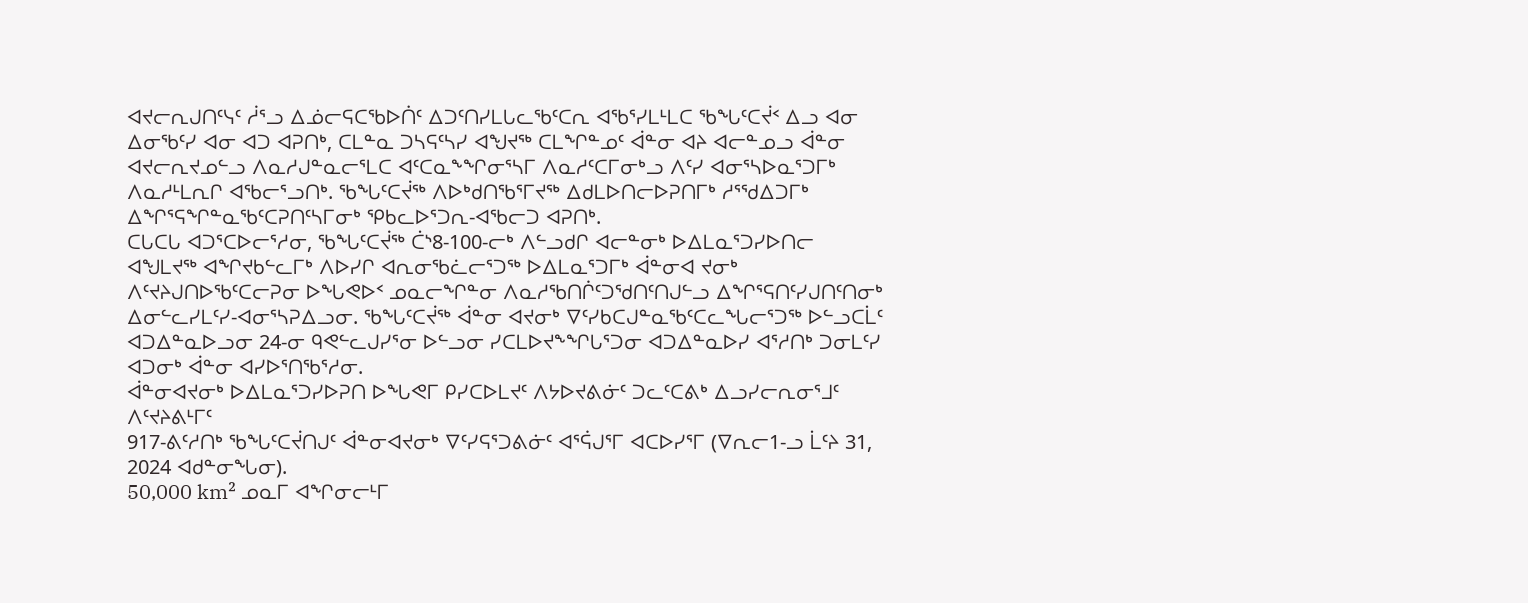ᐊᔪᓕᕆᒍᑎᑦᓭᑦ ᓲᕐᓗ ᐃᓅᓕᕋᑕᖃᐅᑏᑦ ᐃᑐᑦᑎᓯᒪᒐᓚᖃᑦᑕᕆ ᐊᖃᕐᓯᒪᒻᒪᑕ ᖃᖓᑦᑕᔫᑉ ᐃᓗ ᐊᓂ ᐃᓂᖃᑦᓯ ᐊᓂ ᐊᑐ ᐊᕈᑎᒃ, ᑕᒪᓐᓇ ᑐᓴᕋᑦᓴᓯ ᐊᖑᔪᖅ ᑕᒪᖏᓐᓄᑦ ᐋᓐᓂ ᐊᔨ ᐊᓕᓐᓄᓗ ᐋᓐᓂ ᐊᔪᓕᕆᔪᓄᓪᓗ ᐱᓇᓱᒍᓐᓇᓕᕐᒪᑕ ᐊᑦᑕᓇᖕᖏᓂᕐᓴᒥ ᐱᓇᓱᑦᑕᒥᓂᒃᓗ ᐱᑦᓯ ᐊᓂᕐᓴᐅᓇᕐᑐᒥᒃ ᐱᓇᓱᒻᒪᕆᒋ ᐊᖃᓕᕐᓗᑎᒃ. ᖃᖓᑦᑕᔫᖅ ᐱᐅᒃᑯᑎᖃᕐᒥᔪᖅ ᐃᑯᒪᐅᑎᓕᐅᕈᑎᒥᒃ ᓱᕐᖁᐃᑐᒥᒃ ᐃᖏᕐᕋᖏᓐᓇᖃᑦᑕᕈᑎᑦᓴᒥᓂᒃ ᕿᑲᓚᐅᕐᑐᕆ-ᐊᖃᓕᑐ ᐊᕈᑎᒃ.
ᑕᒐᑕᒐ ᐊᑐᕐᑕᐅᓕᕐᓱᓂ, ᖃᖓᑦᑕᔫᖅ ᑖᔅ8-100-ᓕᒃ ᐱᓪᓗᑯᒋ ᐊᓕᓐᓂᒃ ᐅᐃᒪᓇᕐᑐᓯᐅᑎᓕ ᐊᖑᒪᔪᖅ ᐊᖏᔪᑲᓪᓚᒥᒃ ᐱᐅᓯᒋ ᐊᕆᓂᖃᓛᓕᕐᑐᖅ ᐅᐃᒪᓇᕐᑐᒥᒃ ᐋᓐᓂᐊ ᔪᓂᒃ ᐱᑦᔪᔨᒍᑎᐅᖃᑦᑕᓕᕈᓂ ᐅᖓᕙᐅᑉ ᓄᓇᓕᖏᓐᓂ ᐱᓇᓱᖃᑎᒌᑦᑐᖁᑎᑦᑎᒍᓪᓗ ᐃᖏᕐᕋᑎᑦᓯᒍᑎᑦᑎᓂᒃ ᐃᓂᓪᓚᓯᒪᑦᓯ-ᐊᓂᕐᓴᕈᐃᓗᓂ. ᖃᖓᑦᑕᔫᖅ ᐋᓐᓂ ᐊᔪᓂᒃ ᐁᑦᓯᑲᑕᒍᓐᓇᖃᑦᑕᓚᖓᓕᕐᑐᖅ ᐅᓪᓗᑕᒫᑦ ᐊᑐᐃᓐᓇᐅᓗᓂ 24-ᓂ ᑫᕙᓪᓚᒍᓯᕐᓂ ᐅᓪᓗᓂ ᓯᑕᒪᐅᔪᖕᖏᒐᕐᑐᓂ ᐊᑐᐃᓐᓇᐅᓯ ᐊᕐᓱᑎᒃ ᑐᓂᒪᑦᓯ ᐊᑐᓂᒃ ᐋᓐᓂ ᐊᓯᐅᕐᑎᖃᕐᓱᓂ.
ᐋᓐᓂᐊᔪᓂᒃ ᐅᐃᒪᓇᕐᑐᓯᐅᕈᑎ ᐅᖓᕙᒥ ᑭᓯᑕᐅᒪᔪᑦ ᐱᔭᐅᔪᕕᓃᑦ ᑐᓚᑦᑕᕕᒃ ᐃᓗᓯᓕᕆᓂᕐᒧᑦ ᐱᑦᔪᔨᕕᒻᒥᑦ
917-ᕕᑦᓱᑎᒃ ᖃᖓᑦᑕᔫᑎᒍᑦ ᐋᓐᓂᐊᔪᓂᒃ ᐁᑦᓯᕋᕐᑐᕕᓃᑦ ᐊᕐᕌᒍᕐᒥ ᐊᑕᐅᓯᕐᒥ (ᐁᕆᓕ1-ᓗ ᒫᑦᔨ 31, 2024 ᐊᑯᓐᓂᖓᓂ).
50,000 km² ᓄᓇᒥ ᐊᖏᓂᓕᒻᒥ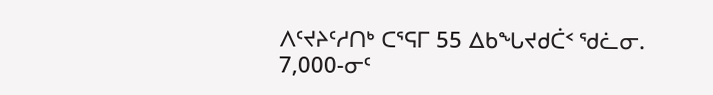ᐱᑦᔪᔨᑦᓱᑎᒃ ᑕᕐᕋᒥ 55 ᐃᑲᖓᔪᑯᑖᑉ ᖁᓛᓂ.
7,000-ᓂᑦ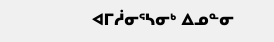ᐊᒥᓲᓂᕐᓴᓂᒃ ᐃᓄᓐᓂ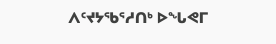ᐱᑦᔪᔭᖃᕐᓱᑎᒃ ᐅᖓᕙᒥ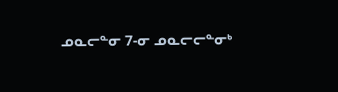ᓄᓇᓕᓐᓂ 7-ᓂ ᓄᓇᓕᓕᓐᓂᒃ